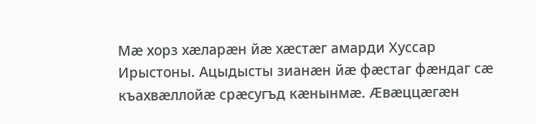Мæ хорз хæларæн йæ хæстæг амарди Хуссар Ирыстоны. Ацыдысты зианæн йæ фæстаг фæндаг сæ къахвæллойæ срæсугъд кæнынмæ. Æвæццæгæн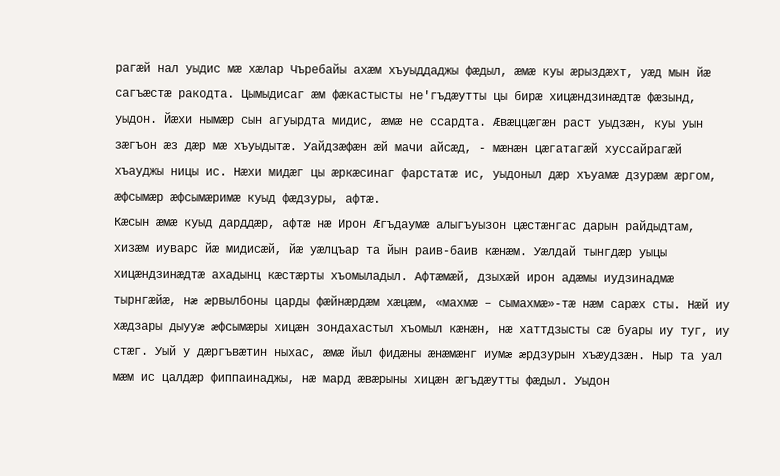рагæй нал уыдис мæ хæлар Чъребайы ахæм хъуыддаджы фæдыл, æмæ куы æрыздæхт, уæд мын йæ сагъæстæ ракодта. Цымыдисаг æм фæкастысты не'гъдæутты цы бирæ хицæндзинæдтæ фæзынд, уыдон. Йæхи нымæр сын агуырдта мидис, æмæ не ссардта. Æвæццæгæн раст уыдзæн, куы уын зæгъон æз дæр мæ хъуыдытæ. Уайдзæфæн æй мачи айсæд, - мæнæн цæгатагæй хуссайрагæй хъауджы ницы ис. Нæхи мидæг цы æркæсинаг фарстатæ ис, уыдоныл дæр хъуамæ дзурæм æргом, æфсымæр æфсымæримæ куыд фæдзуры, афтæ.
Кæсын æмæ куыд дарддæр, афтæ нæ Ирон Æгъдаумæ алыгъуызон цæстæнгас дарын райдыдтам, хизæм иуварс йæ мидисæй, йæ уæлцъар та йын раив-баив кæнæм. Уæлдай тынгдæр уыцы хицæндзинæдтæ ахадынц кæстæрты хъомыладыл. Афтæмæй, дзыхæй ирон адæмы иудзинадмæ тырнгæйæ, нæ æрвылбоны царды фæйнæрдæм хæцæм, «махмæ – сымахмæ»-тæ нæм сарæх сты. Нæй иу хæдзары дыууæ æфсымæры хицæн зондахастыл хъомыл кæнæн, нæ хаттдзысты сæ буары иу туг, иу стæг. Уый у дæргъвæтин ныхас, æмæ йыл фидæны æнæмæнг иумæ æрдзурын хъæудзæн. Ныр та уал мæм ис цалдæр фиппаинаджы, нæ мард æвæрыны хицæн æгъдæутты фæдыл. Уыдон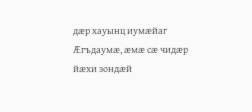дæр хауынц иумæйаг Æгъдаумæ, æмæ сæ чидæр йæхи зондæй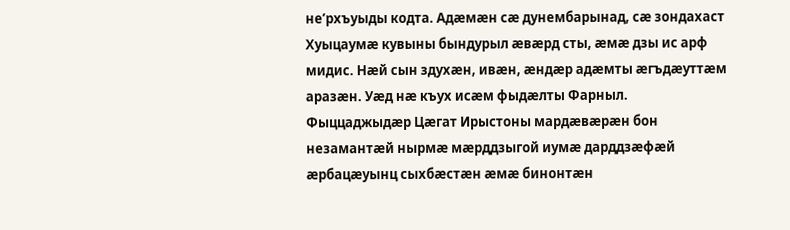не’рхъуыды кодта. Адæмæн сæ дунембарынад, сæ зондахаст Хуыцаумæ кувыны бындурыл æвæрд сты, æмæ дзы ис арф мидис. Нæй сын здухæн, ивæн, æндæр адæмты æгъдæуттæм аразæн. Уæд нæ къух исæм фыдæлты Фарныл.
Фыццаджыдæр Цæгат Ирыстоны мардæвæрæн бон незамантæй нырмæ мæрддзыгой иумæ дарддзæфæй æрбацæуынц сыхбæстæн æмæ бинонтæн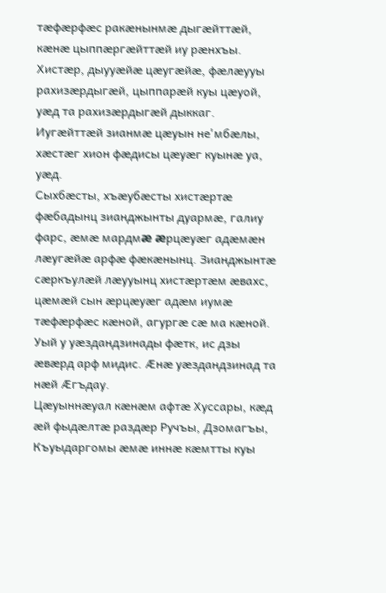тæфæрфæс ракæнынмæ дыгæйттæй, кæнæ цыппæргæйттæй иу рæнхъы. Хистæр, дыууæйæ цæугæйæ, фæлæууы рахизæрдыгæй, цыппарæй куы цæуой, уæд та рахизæрдыгæй дыккаг. Иугæйттæй зианмæ цæуын не'мбæлы, хæстæг хион фæдисы цæуæг куынæ уа, уæд.
Сыхбæсты, хъæубæсты хистæртæ фæбадынц зианджынты дуармæ, галиу фарс, æмæ мардмæ æрцæуæг адæмæн лæугæйæ арфæ фæкæнынц. Зианджынтæ сæркъулæй лæууынц хистæртæм æвахс, цæмæй сын æрцæуæг адæм иумæ тæфæрфæс кæной, агургæ сæ ма кæной. Уый у уæздандзинады фæтк, ис дзы æвæрд арф мидис. Æнæ уæздандзинад та нæй Æгъдау.
Цæуыннæуал кæнæм афтæ Хуссары, кæд æй фыдæлтæ раздæр Ручъы, Дзомагъы, Къуыдаргомы æмæ иннæ кæмтты куы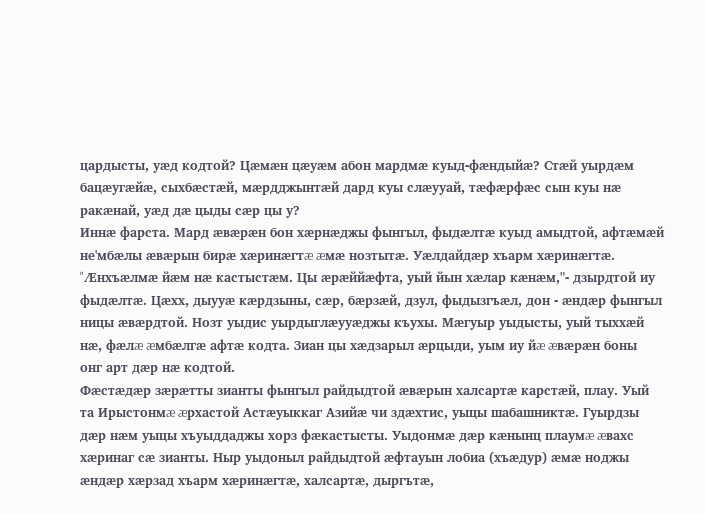цардысты, уæд кодтой? Цæмæн цæуæм абон мардмæ куыд-фæндыйæ? Стæй уырдæм бацæугæйæ, сыхбæстæй, мæрдджынтæй дард куы слæууай, тæфæрфæс сын куы нæ ракæнай, уæд дæ цыды сæр цы у?
Иннæ фарста. Мард æвæрæн бон хæрнæджы фынгыл, фыдæлтæ куыд амыдтой, афтæмæй не'мбæлы æвæрын бирæ хæринæгтæ æмæ нозтытæ. Уæлдайдæр хъарм хæринæгтæ. "Æнхъæлмæ йæм нæ кастыстæм. Цы æрæййæфта, уый йын хæлар кæнæм,"- дзырдтой иу фыдæлтæ. Цæхх, дыууæ кæрдзыны, сæр, бæрзæй, дзул, фыдызгъæл, дон - æндæр фынгыл ницы æвæрдтой. Нозт уыдис уырдыглæууæджы къухы. Мæгуыр уыдысты, уый тыххæй нæ, фæлæ æмбæлгæ афтæ кодта. Зиан цы хæдзарыл æрцыди, уым иу йæ æвæрæн боны онг арт дæр нæ кодтой.
Фæстæдæр зæрæтты зианты фынгыл райдыдтой æвæрын халсартæ карстæй, плау. Уый та Ирыстонмæ æрхастой Астæуыккаг Азийæ чи здæхтис, уыцы шабашниктæ. Гуырдзы дæр нæм уыцы хъуыддаджы хорз фæкастысты. Уыдонмæ дæр кæнынц плаумæ æвахс хæринаг сæ зианты. Ныр уыдоныл райдыдтой æфтауын лобиа (хъæдур) æмæ ноджы æндæр хæрзад хъарм хæринæгтæ, халсартæ, дыргътæ,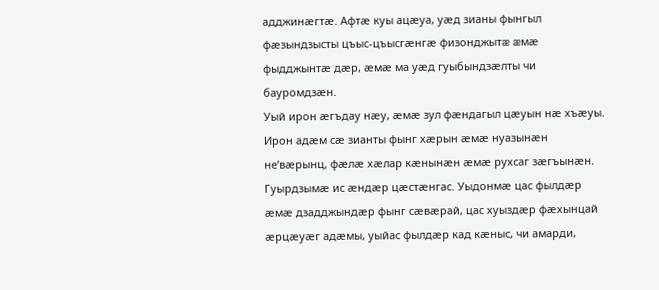адджинæгтæ. Афтæ куы ацæуа, уæд зианы фынгыл фæзындзысты цъыс-цъысгæнгæ физонджытæ æмæ фыдджынтæ дæр, æмæ ма уæд гуыбындзæлты чи бауромдзæн.
Уый ирон æгъдау нæу, æмæ зул фæндагыл цæуын нæ хъæуы. Ирон адæм сæ зианты фынг хæрын æмæ нуазынæн не’вæрынц, фæлæ хæлар кæнынæн æмæ рухсаг зæгъынæн. Гуырдзымæ ис æндæр цæстæнгас. Уыдонмæ цас фылдæр æмæ дзадджындæр фынг сæвæрай, цас хуыздæр фæхынцай æрцæуæг адæмы, уыйас фылдæр кад кæныс, чи амарди,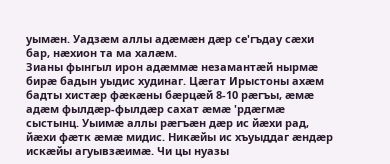уымæн. Уадзæм аллы адæмæн дæр се'гъдау сæхи бар, нæхион та ма халæм.
Зианы фынгыл ирон адæммæ незамантæй нырмæ бирæ бадын уыдис худинаг. Цæгат Ирыстоны ахæм бадты хистæр фæкæны бæрцæй 8-10 рæгъы, æмæ адæм фылдæр-фылдæр сахат æмæ 'рдæгмæ сыстынц. Уыимæ аллы рæгъæн дæр ис йæхи рад, йæхи фæтк æмæ мидис. Никæйы ис хъуыддаг æндæр искæйы агуывзæимæ. Чи цы нуазы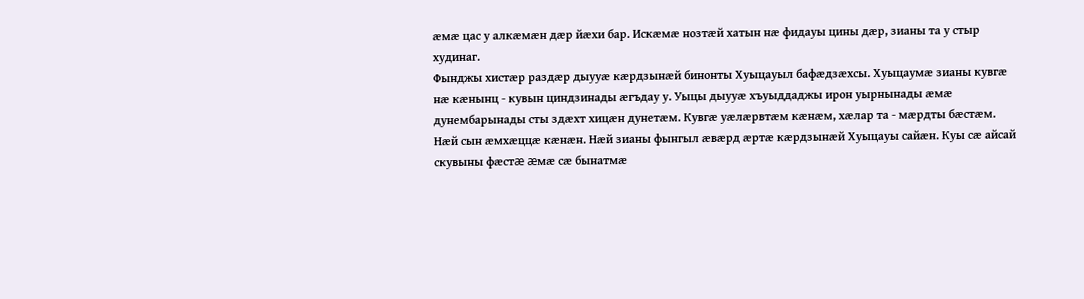æмæ цас у алкæмæн дæр йæхи бар. Искæмæ нозтæй хатын нæ фидауы цины дæр, зианы та у стыр худинаг.
Фынджы хистæр раздæр дыууæ кæрдзынæй бинонты Хуыцауыл бафæдзæхсы. Хуыцаумæ зианы кувгæ нæ кæнынц - кувын циндзинады æгъдау у. Уыцы дыууæ хъуыддаджы ирон уырнынады æмæ дунембарынады сты здæхт хицæн дунетæм. Кувгæ уæлæрвтæм кæнæм, хæлар та - мæрдты бæстæм. Нæй сын æмхæццæ кæнæн. Нæй зианы фынгыл æвæрд æртæ кæрдзынæй Хуыцауы сайæн. Куы сæ айсай скувыны фæстæ æмæ сæ бынатмæ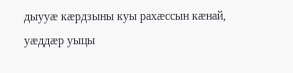дыууæ кæрдзыны куы рахæссын кæнай, уæддæр уыцы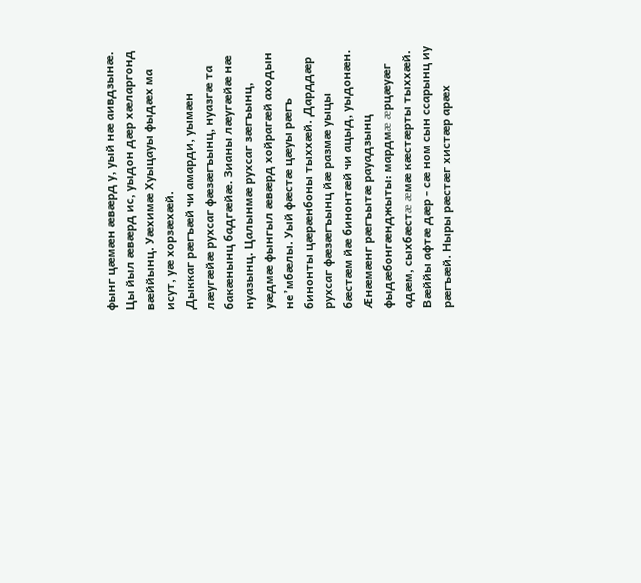фынг цæмæн æвæрд у, уый нæ аивдзынæ. Цы йыл æвæрд ис, уыдон дæр хæларгонд вæййынц. Уæхимæ Хуыцауы фыдæх ма исут, уæ хорзæхæй.
Дыккаг рæгъæй чи амарди, уымæн лæугæйæ рухсаг фæзæгъынц, нуазгæ та бакæнынц бадгæйæ. Зианы лæугæйæ нæ нуазынц. Цалынмæ рухсаг зæгъынц, уæдмæ фынгыл æвæрд хойрагæй аходын не’мбæлы. Уый фæстæ цæуы рæгъ бинонты цæрæнбоны тыххæй. Дарддæр рухсаг фæзæгъынц йæ размæ уыцы бæстæм йæ бинонтæй чи ацыд, уыдонæн. Æнæмæнг рæгъытæ рауадзынц фыдæбонгæнджыты: мардмæ æрцæуæг адæм, сыхбæстæ æмæ кæстæрты тыххæй. Вæййы афтæ дæр - сæ ном сын ссарынц иу рæгъæй. Ныры рæстæг хистæр арæх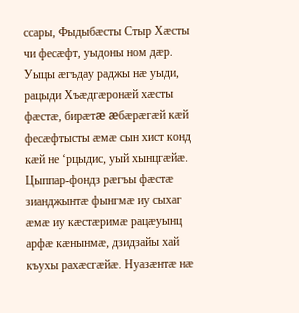ссары, Фыдыбæсты Стыр Хæсты чи фесæфт, уыдоны ном дæр. Уыцы æгъдау раджы нæ уыди, рацыди Хъæдгæронæй хæсты фæстæ, бирæтæ æбæрæгæй кæй фесæфтысты æмæ сын хист конд кæй не ‘рцыдис, уый хынцгæйæ.
Цыппар-фондз рæгъы фæстæ зианджынтæ фынгмæ иу сыхаг æмæ иу кæстæримæ рацæуынц арфæ кæнынмæ, дзидзайы хай къухы рахæсгæйæ. Нуазæнтæ нæ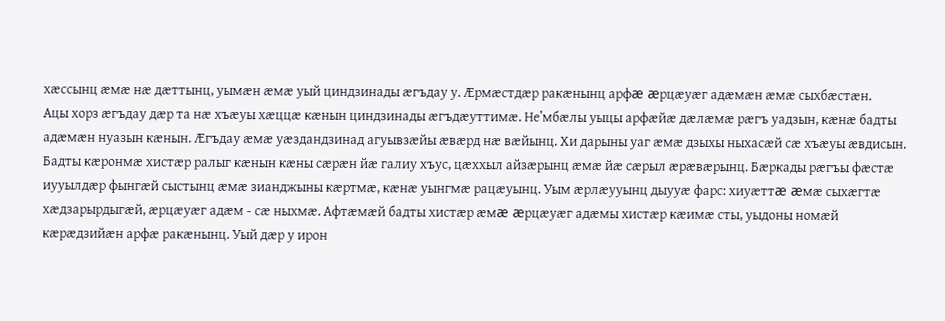хæссынц æмæ нæ дæттынц, уымæн æмæ уый циндзинады æгъдау у. Æрмæстдæр ракæнынц арфæ æрцæуæг адæмæн æмæ сыхбæстæн.
Ацы хорз æгъдау дæр та нæ хъæуы хæццæ кæнын циндзинады æгъдæуттимæ. Не’мбæлы уыцы арфæйæ дæлæмæ рæгъ уадзын, кæнæ бадты адæмæн нуазын кæнын. Æгъдау æмæ уæздандзинад агуывзæйы æвæрд нæ вæйынц. Хи дарыны уаг æмæ дзыхы ныхасæй сæ хъæуы æвдисын.
Бадты кæронмæ хистæр ралыг кæнын кæны сæрæн йæ галиу хъус, цæххыл айзæрынц æмæ йæ сæрыл æрæвæрынц. Бæркады рæгъы фæстæ иууылдæр фынгæй сыстынц æмæ зианджыны кæртмæ, кæнæ уынгмæ рацæуынц. Уым æрлæууынц дыууæ фарс: хиуæттæ æмæ сыхæгтæ хæдзарырдыгæй, æрцæуæг адæм - сæ ныхмæ. Афтæмæй бадты хистæр æмæ æрцæуæг адæмы хистæр кæимæ сты, уыдоны номæй кæрæдзийæн арфæ ракæнынц. Уый дæр у ирон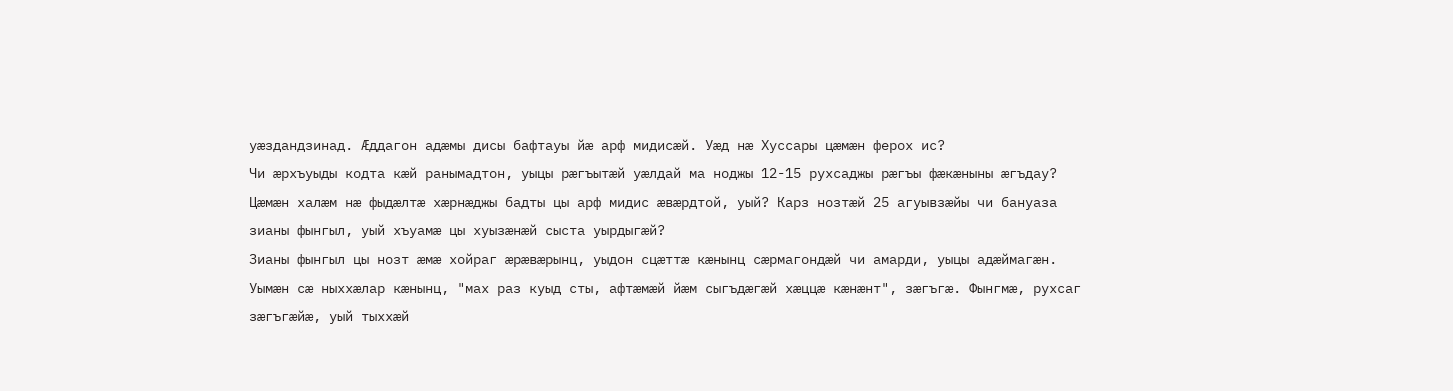уæздандзинад. Æддагон адæмы дисы бафтауы йæ арф мидисæй. Уæд нæ Хуссары цæмæн ферох ис?
Чи æрхъуыды кодта кæй ранымадтон, уыцы рæгъытæй уæлдай ма ноджы 12-15 рухсаджы рæгъы фæкæныны æгъдау? Цæмæн халæм нæ фыдæлтæ хæрнæджы бадты цы арф мидис æвæрдтой, уый? Карз нозтæй 25 агуывзæйы чи бануаза зианы фынгыл, уый хъуамæ цы хуызæнæй сыста уырдыгæй?
Зианы фынгыл цы нозт æмæ хойраг æрæвæрынц, уыдон сцæттæ кæнынц сæрмагондæй чи амарди, уыцы адæймагæн. Уымæн сæ ныххæлар кæнынц, "мах раз куыд сты, афтæмæй йæм сыгъдæгæй хæццæ кæнæнт", зæгъгæ. Фынгмæ, рухсаг зæгъгæйæ, уый тыххæй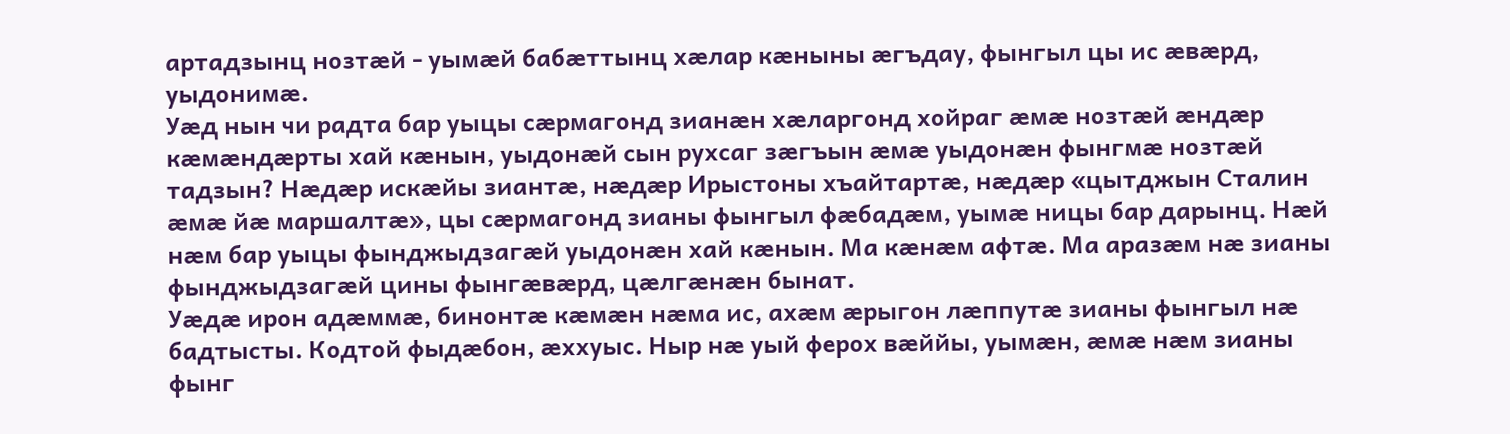артадзынц нозтæй - уымæй бабæттынц хæлар кæныны æгъдау, фынгыл цы ис æвæрд, уыдонимæ.
Уæд нын чи радта бар уыцы сæрмагонд зианæн хæларгонд хойраг æмæ нозтæй æндæр кæмæндæрты хай кæнын, уыдонæй сын рухсаг зæгъын æмæ уыдонæн фынгмæ нозтæй тадзын? Нæдæр искæйы зиантæ, нæдæр Ирыстоны хъайтартæ, нæдæр «цытджын Сталин æмæ йæ маршалтæ», цы сæрмагонд зианы фынгыл фæбадæм, уымæ ницы бар дарынц. Нæй нæм бар уыцы фынджыдзагæй уыдонæн хай кæнын. Ма кæнæм афтæ. Ма аразæм нæ зианы фынджыдзагæй цины фынгæвæрд, цæлгæнæн бынат.
Уæдæ ирон адæммæ, бинонтæ кæмæн нæма ис, ахæм æрыгон лæппутæ зианы фынгыл нæ бадтысты. Кодтой фыдæбон, æххуыс. Ныр нæ уый ферох вæййы, уымæн, æмæ нæм зианы фынг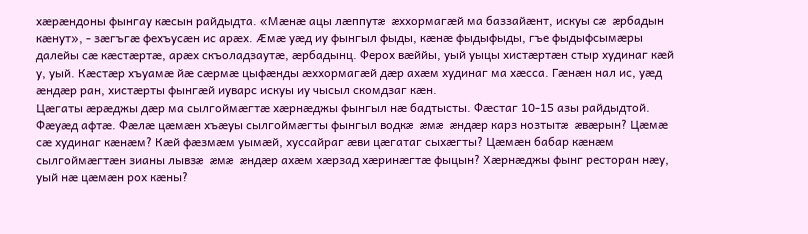хæрæндоны фынгау кæсын райдыдта. «Мæнæ ацы лæппутæ æххормагæй ма баззайæнт, искуы сæ æрбадын кæнут», - зæгъгæ фехъусæн ис арæх. Æмæ уæд иу фынгыл фыды, кæнæ фыдыфыды, гъе фыдыфсымæры далейы сæ кæстæртæ, арæх скъоладзаутæ, æрбадынц. Ферох вæййы, уый уыцы хистæртæн стыр худинаг кæй у, уый. Кæстæр хъуамæ йæ сæрмæ цыфæнды æххормагæй дæр ахæм худинаг ма хæсса. Гæнæн нал ис, уæд æндæр ран, хистæрты фынгæй иуварс искуы иу чысыл скомдзаг кæн.
Цæгаты æрæджы дæр ма сылгоймæгтæ хæрнæджы фынгыл нæ бадтысты. Фæстаг 10-15 азы райдыдтой. Фæуæд афтæ. Фæлæ цæмæн хъæуы сылгоймæгты фынгыл водкæ æмæ æндæр карз нозтытæ æвæрын? Цæмæ сæ худинаг кæнæм? Кæй фæзмæм уымæй, хуссайраг æви цæгатаг сыхæгты? Цæмæн бабар кæнæм сылгоймæгтæн зианы лывзæ æмæ æндæр ахæм хæрзад хæринæгтæ фыцын? Хæрнæджы фынг ресторан нæу, уый нæ цæмæн рох кæны?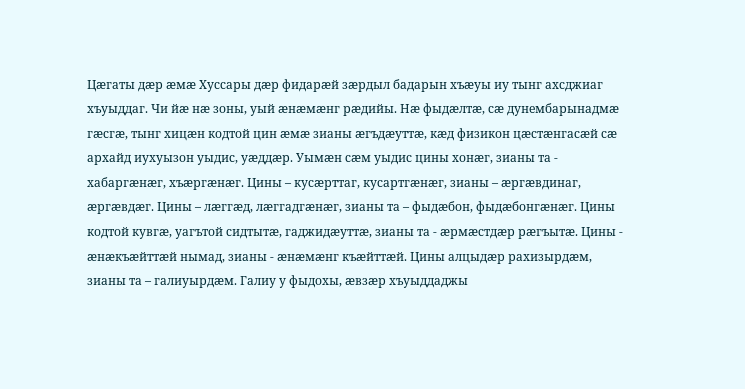Цæгаты дæр æмæ Хуссары дæр фидарæй зæрдыл бадарын хъæуы иу тынг ахсджиаг хъуыддаг. Чи йæ нæ зоны, уый æнæмæнг рæдийы. Нæ фыдæлтæ, сæ дунембарынадмæ гæсгæ, тынг хицæн кодтой цин æмæ зианы æгъдæуттæ, кæд физикон цæстæнгасæй сæ архайд иухуызон уыдис, уæддæр. Уымæн сæм уыдис цины хонæг, зианы та - хабаргæнæг, хъæргæнæг. Цины – кусæрттаг, кусартгæнæг, зианы – æргæвдинаг, æргæвдæг. Цины – лæггæд, лæггадгæнæг, зианы та – фыдæбон, фыдæбонгæнæг. Цины кодтой кувгæ, уагътой сидтытæ, гаджидæуттæ, зианы та - æрмæстдæр рæгъытæ. Цины - æнæкъæйттæй нымад, зианы - æнæмæнг къæйттæй. Цины алцыдæр рахизырдæм, зианы та – галиуырдæм. Галиу у фыдохы, æвзæр хъуыддаджы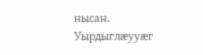нысан. Уырдыглæууæг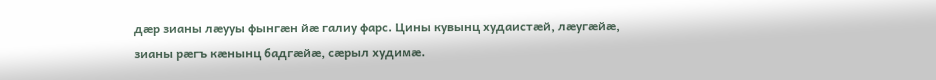дæр зианы лæууы фынгæн йæ галиу фарс. Цины кувынц худаистæй, лæугæйæ, зианы рæгъ кæнынц бадгæйæ, сæрыл худимæ.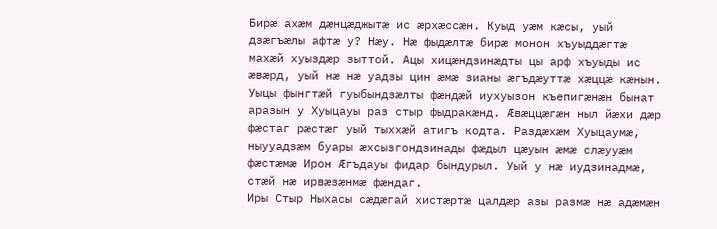Бирæ ахæм дæнцæджытæ ис æрхæссæн. Куыд уæм кæсы, уый дзæгъæлы афтæ у? Нæу. Нæ фыдæлтæ бирæ монон хъуыддæгтæ махæй хуыздæр зыттой. Ацы хицæндзинæдты цы арф хъуыды ис æвæрд, уый нæ нæ уадзы цин æмæ зианы æгъдæуттæ хæццæ кæнын. Уыцы фынгтæй гуыбындзæлты фæндæй иухуызон къепигæнæн бынат аразын у Хуыцауы раз стыр фыдракæнд. Æвæццæгæн ныл йæхи дæр фæстаг рæстæг уый тыххæй атигъ кодта. Раздæхæм Хуыцаумæ, ныууадзæм буары æхсызгондзинады фæдыл цæуын æмæ слæууæм фæстæмæ Ирон Æгъдауы фидар бындурыл. Уый у нæ иудзинадмæ, стæй нæ ирвæзæнмæ фæндаг.
Иры Стыр Ныхасы сæдæгай хистæртæ цалдæр азы размæ нæ адæмæн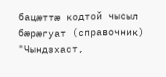бацæттæ кодтой чысыл бæрæгуат (справочник) "Чындзхаст,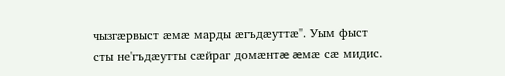чызгæрвыст æмæ марды æгъдæуттæ". Уым фыст сты не'гъдæутты сæйраг домæнтæ æмæ сæ мидис.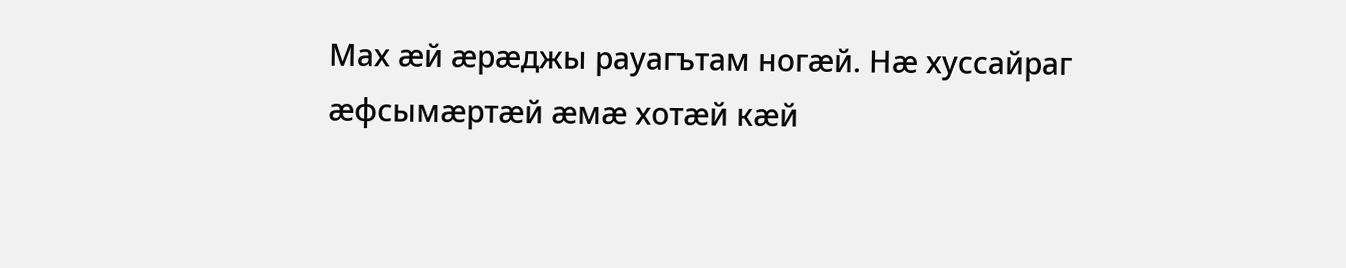Мах æй æрæджы рауагътам ногæй. Нæ хуссайраг æфсымæртæй æмæ хотæй кæй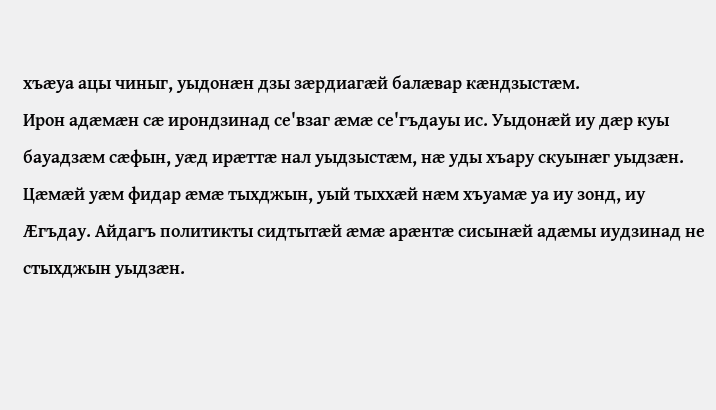хъæуа ацы чиныг, уыдонæн дзы зæрдиагæй балæвар кæндзыстæм.
Ирон адæмæн сæ ирондзинад се'взаг æмæ се'гъдауы ис. Уыдонæй иу дæр куы бауадзæм сæфын, уæд ирæттæ нал уыдзыстæм, нæ уды хъару скуынæг уыдзæн. Цæмæй уæм фидар æмæ тыхджын, уый тыххæй нæм хъуамæ уа иу зонд, иу Æгъдау. Айдагъ политикты сидтытæй æмæ арæнтæ сисынæй адæмы иудзинад не стыхджын уыдзæн.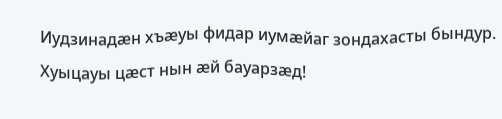Иудзинадæн хъæуы фидар иумæйаг зондахасты бындур.
Хуыцауы цæст нын æй бауарзæд!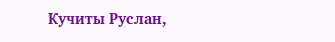Кучиты Руслан,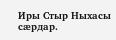Иры Стыр Ныхасы сæрдар.